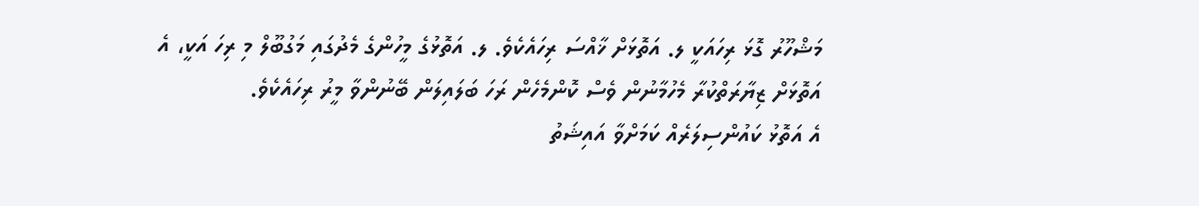މަޝްހޫރު ގޮޅަ ރިހައަކީ ލ. އަތޮޅަށް ޚާއްސަ ރިހައެކެވެ. ލ. އަތޮޅުގެ މީހުންގެ މެދުގައި މަގުބޫލް މި ރިހަ އަކީ، އެ އަތޮޅަށް ޒިޔާރަތްކުރާ މެހުމާނުން ވެސް ކޮންމެހެން ރަހަ ބަލައިލަން ބޭނުންވާ މީރު ރިހައެކެވެ.
އެ އަތޮޅު ކައުންސިލަރެއް ކަމަށްވާ އައިޝަތު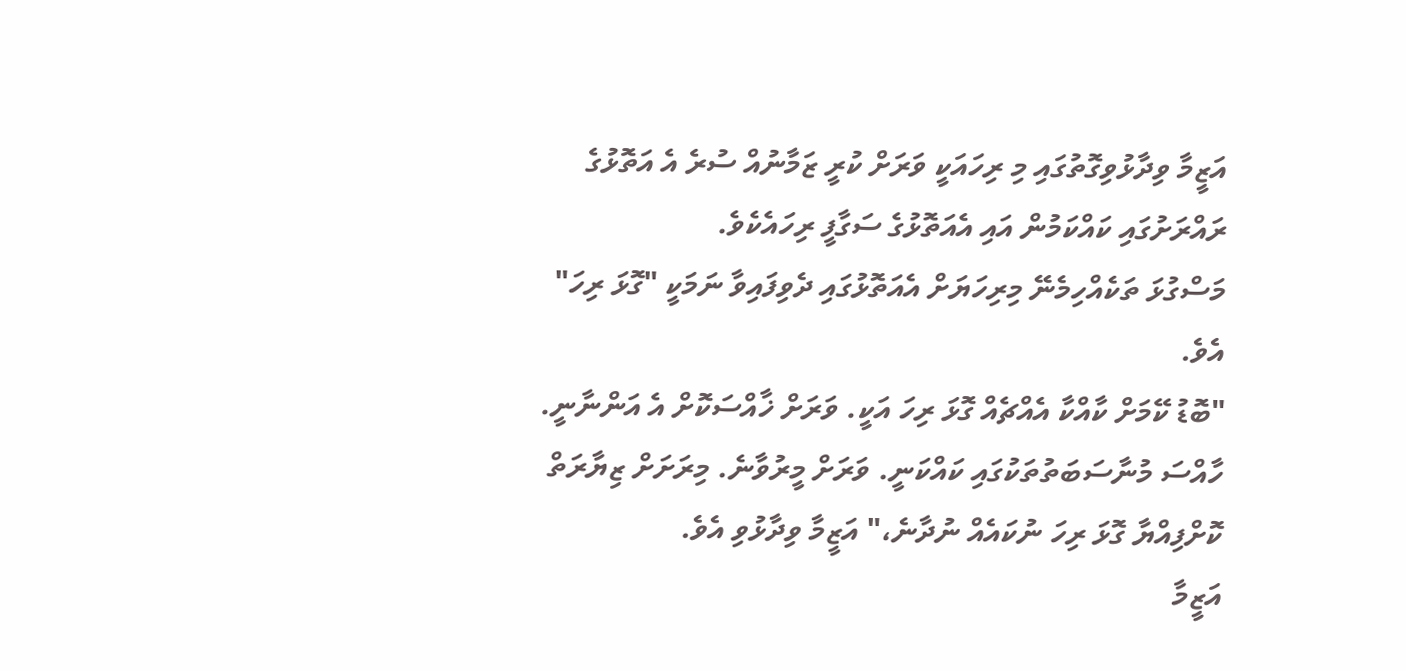އަޒީމާ ވިދާޅުވިގޮތުގައި މި ރިހައަކީ ވަރަށް ކުރީ ޒަމާނުއް ސުރެ އެ އަތޮޅުގެ ރައްރަށުގައި ކައްކަމުން އައި އެއަތޮޅުގެ ސަގާފީ ރިހައެކެވެ.
މަސްގުޅަ ތަކެއްހިމެނޭ މިރިހަޔަށް އެއަތޮޅުގައި ދެވިފައިވާ ނަމަކީ "ގޮޅަ ރިހަ" އެވެ.
"ބޮޑު ކޭމަށް ކާއްކާ އެއްޗެއް ގޮޅަ ރިހަ އަކީ. ވަރަށް ޚާއްސަކޮށް އެ އަންނާނީ. ހާއްސަ މުނާސަބަތުތަކުގައި ކައްކަނީ. ވަރަށް މީރުވާނެ. މިރަށަށް ޒިޔާރަތް ކޮށްފިއްޔާ ގޮޅަ ރިހަ ނުކައެއް ނުދާނެ،" އަޒީމާ ވިދާޅުވި އެވެ.
އަޒީމާ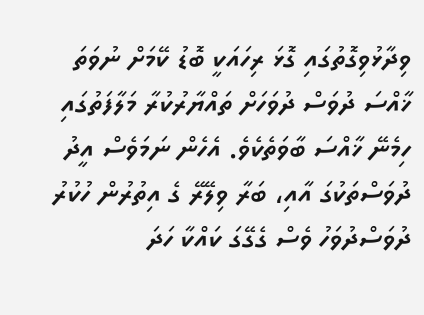ވިދާޅުވިގޮތުގައި ގޮޅަ ރިހައަކީ ބޮޑު ކޭމަށް ނުވަތަ ޚާއްސަ ދުވަސް ދުވަހަށް ތައްޔާރުކުރާ މަލާފަތުގައި ހިމެނޭ ޚާއްސަ ބާވަތެކެވެ. އެހެން ނަމަވެސް އީދު ދުވަސްތަކުގަ އާއި، ބަރާ ވިލޭރޭ ގެ އިތުރުން ހުކުރު ދުވަސްދުވަހު ވެސް ގެގޭގަ ކައްކާ ހަދަ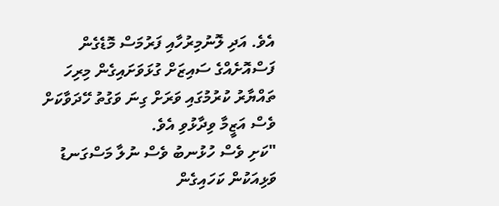އެވެ. އަދި ލޮނުމިރުހާއި ފަރުމަސް މޮޑެގެން ފަސްއޮށެއްގެ ސައިޒަށް ގުޅަވަށައިގެން މިރިހަ ތައްޔާރު ކުރުމުގައި ވަރަށް ގިނަ ވަގުތު ހޭދަވާކަށް ވެސް އަޒީމާ ވިދާޅުވި އެވެ.
"ކަށި ވެސް ހުޅުނބު ވެސް ނުލާ މަސްގަނޑު ވަޅިއަކުން ކަހައިގެން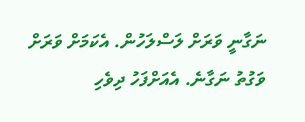ނަގާނީ ވަރަށް ލަސްލަހުން. އެކަމަށް ވަރަށް ވަގުތު ނަގާނެ. އެއަށްފަހު ދިވެހި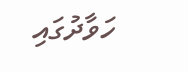ހަވާދުގައި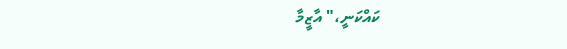ކައްކަނީ،" އާޒީމާ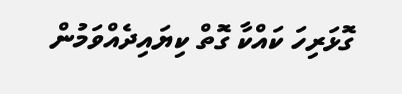ގޮޅަރިހަ ކައްކާ ގޮތް ކިޔައިދެއްވަމުން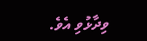ވިދާޅުވި އެވެ.